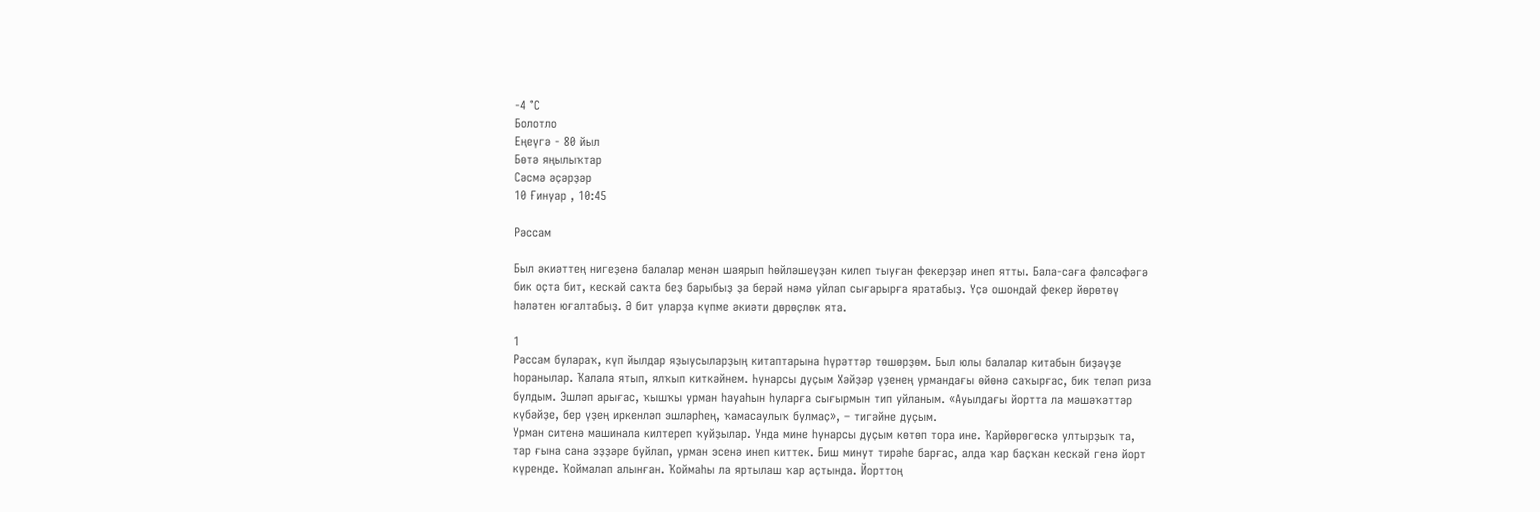-4 °С
Болотло
Еңеүгә - 80 йыл
Бөтә яңылыҡтар
Сәсмә әҫәрҙәр
10 Ғинуар , 10:45

Рәссам

Был әкиәттең нигеҙенә балалар менән шаярып һөйләшеүҙән килеп тыуған фекерҙәр инеп ятты. Бала-саға фәлсәфәгә бик оҫта бит, кескәй саҡта беҙ барыбыҙ ҙа берәй нәмә уйлап сығарырға яратабыҙ. Үҫә ошондай фекер йөрөтөү һәләтен юғалтабыҙ. Ә бит уларҙа күпме әкиәти дөрөҫлөк ята.

1
Рәссам булараҡ, күп йылдар яҙыусыларҙың китаптарына һүрәттәр төшөрҙөм. Был юлы балалар китабын биҙәүҙе һоранылар. Ҡалала ятып, ялҡып киткәйнем. Һунарсы дуҫым Хәйҙәр үҙенең урмандағы өйөнә саҡырғас, бик теләп риза булдым. Эшләп арығас, ҡышҡы урман һауаһын һуларға сығырмын тип уйланым. «Ауылдағы йортта ла мәшәҡәттәр күбәйҙе, бер үҙең иркенләп эшләрһең, ҡамасаулыҡ булмаҫ», – тигәйне дуҫым.
Урман ситенә машинала килтереп ҡуйҙылар. Унда мине һунарсы дуҫым көтөп тора ине. Ҡарйөрөгөскә ултырҙыҡ та, тар ғына сана эҙҙәре буйлап, урман эсенә инеп киттек. Биш минут тирәһе барғас, алда ҡар баҫҡан кескәй генә йорт күренде. Ҡоймалап алынған. Ҡоймаһы ла яртылаш ҡар аҫтында. Йорттоң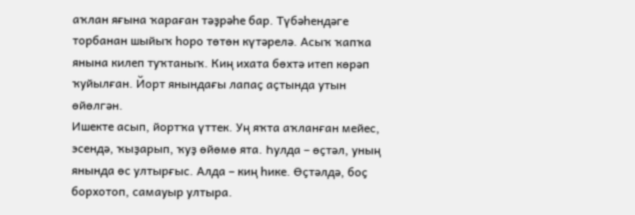аҡлан яғына ҡараған тәҙрәһе бар. Түбәһендәге торбанан шыйыҡ һоро төтөн күтәрелә. Асыҡ ҡапҡа янына килеп туҡтаныҡ. Киң ихата бөхтә итеп көрәп ҡуйылған. Йорт янындағы лапаҫ аҫтында утын өйөлгән.
Ишекте асып, йортҡа үттек. Уң яҡта аҡланған мейес, эсендә, ҡыҙарып, ҡуҙ өйөмө ята. Һулда – өҫтәл, уның янында өс ултырғыс. Алда – киң һике. Өҫтәлдә, боҫ борхотоп, самауыр ултыра.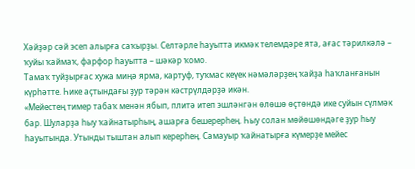Хәйҙәр сәй эсеп алырға саҡырҙы. Селтәрле һауытта икмәк телемдәре ята, ағас тәрилкәлә – ҡуйы ҡаймаҡ, фарфор һауытта – шәкәр ҡомо.
Тамаҡ туйҙырғас хужа миңә ярма, картуф, туҡмас кеүек нәмәләрҙең ҡайҙа һаҡланғанын күрһәтте. Һике аҫтындағы ҙур тәрән кәстрүлдәрҙә икән.
«Мейестең тимер табаҡ менән ябып, плитә итеп эшләнгән өлөшө өҫтөндә ике суйын сүлмәк бар. Шуларҙа һыу ҡайнатырһың, ашарға бешерерһең. Һыу солан мөйөшөндәге ҙур һыу һауытында. Утынды тыштан алып керерһең. Самауыр ҡайнатырға күмерҙе мейес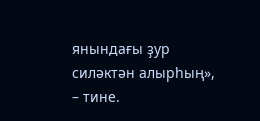янындағы ҙур силәктән алырһың», – тине.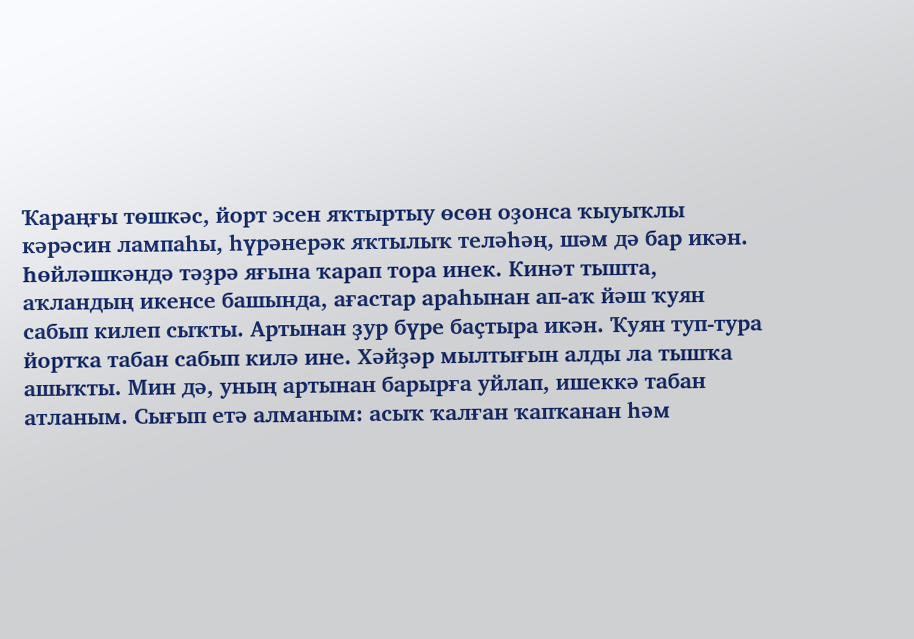Ҡараңғы төшкәс, йорт эсен яҡтыртыу өсөн оҙонса ҡыуыҡлы кәрәсин лампаһы, һүрәнерәк яҡтылыҡ теләһәң, шәм дә бар икән.
Һөйләшкәндә тәҙрә яғына ҡарап тора инек. Кинәт тышта, аҡландың икенсе башында, ағастар араһынан ап-аҡ йәш ҡуян сабып килеп сыҡты. Артынан ҙур бүре баҫтыра икән. Ҡуян туп-тура йортҡа табан сабып килә ине. Хәйҙәр мылтығын алды ла тышҡа ашыҡты. Мин дә, уның артынан барырға уйлап, ишеккә табан атланым. Сығып етә алманым: асыҡ ҡалған ҡапҡанан һәм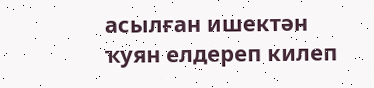асылған ишектән ҡуян елдереп килеп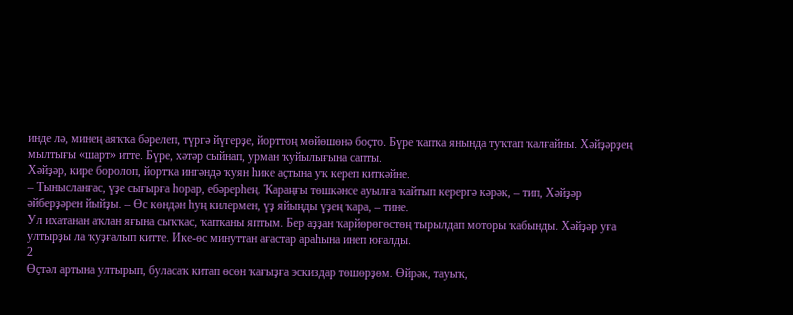инде лә, минең аяҡҡа бәрелеп, түргә йүгерҙе, йорттоң мөйөшөнә боҫто. Бүре ҡапҡа янында туҡтап ҡалғайны. Хәйҙәрҙең мылтығы «шарт» итте. Бүре, хәтәр сыйнап, урман ҡуйылығына сапты.
Хәйҙәр, кире боролоп, йортҡа ингәндә ҡуян һике аҫтына уҡ кереп киткәйне.
– Тынысланғас, үҙе сығырға һорар, ебәрерһең. Ҡараңғы төшкәнсе ауылға ҡайтып керергә кәрәк, – тип, Хәйҙәр әйберҙәрен йыйҙы. – Өс көндән һуң килермен, үҙ яйыңды үҙең ҡара, – тине.
Ул ихатанан аҡлан яғына сыҡҡас, ҡапҡаны яптым. Бер аҙҙан ҡарйөрөгөстөң тырылдап моторы ҡабынды. Хәйҙәр уға ултырҙы ла ҡуҙғалып китте. Ике-өс минуттан ағастар араһына инеп юғалды.
2
Өҫтәл артына ултырып, буласаҡ китап өсөн ҡағыҙға эскиздар төшөрҙөм. Өйрәк, тауыҡ,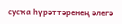сусҡа һүрәттәренең әлегә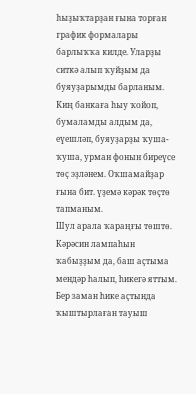һыҙыҡтарҙан ғына торған график формалары барлыҡҡа килде. Уларҙы ситкә алып ҡуйҙым да буяуҙарымды барланым. Киң банкаға һыу ҡойоп, бумаламды алдым да, еүешләп, буяуҙарҙы ҡуша-ҡуша, урман фонын биреүсе төҫ эҙләнем. Оҡшамайҙар ғына бит. үҙемә кәрәк төҫтө тапманым.
Шул арала ҡараңғы төштө. Кәрәсин лампаһын ҡабыҙҙым да, баш аҫтыма мендәр һалып, һикегә яттым.
Бер заман һике аҫтында ҡыштырлаған тауыш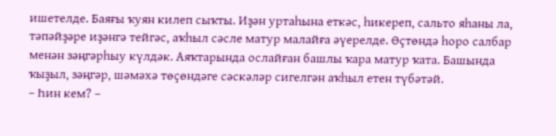ишетелде. Баяғы ҡуян килеп сыҡты. Иҙән уртаһына еткәс, һикереп, сальто яһаны ла, тәпәйҙәре иҙәнгә тейгәс, аҡһыл сәсле матур малайға әүерелде. Өҫтөндә һоро салбар менән зәңгәрһыу күлдәк. Аяҡтарында ослайған башлы ҡара матур ҡата. Башында ҡыҙыл, зәңгәр, шәмәхә төҫөндәге сәскәләр сигелгән аҡһыл етен түбәтәй.
– Һин кем? –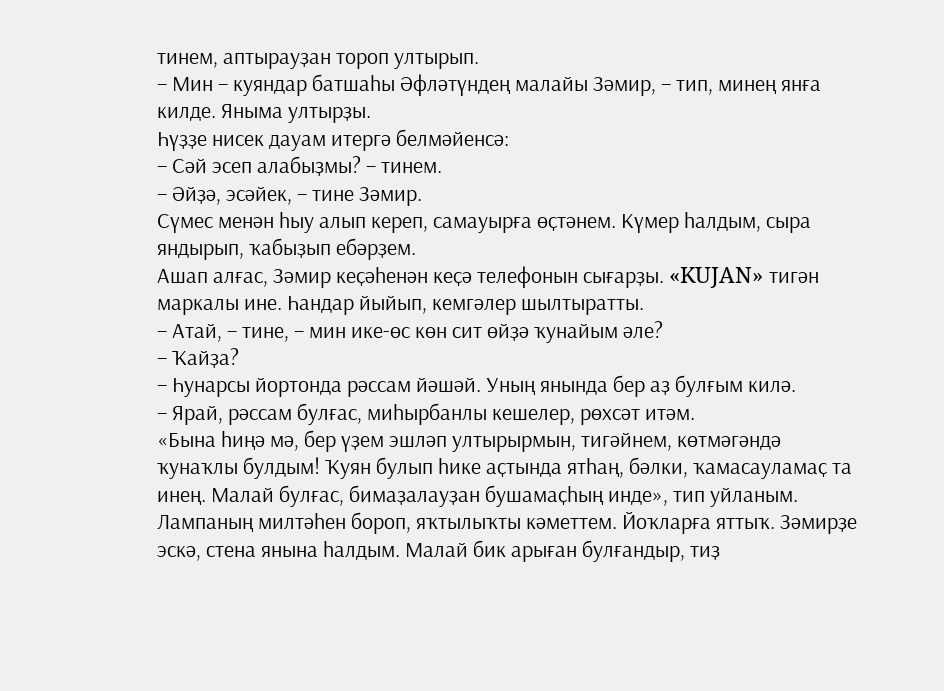тинем, аптырауҙан тороп ултырып.
– Мин – куяндар батшаһы Әфләтүндең малайы Зәмир, – тип, минең янға килде. Яныма ултырҙы.
Һүҙҙе нисек дауам итергә белмәйенсә:
– Сәй эсеп алабыҙмы? – тинем.
– Әйҙә, эсәйек, – тине Зәмир.
Сүмес менән һыу алып кереп, самауырға өҫтәнем. Күмер һалдым, сыра яндырып, ҡабыҙып ебәрҙем.
Ашап алғас, Зәмир кеҫәһенән кеҫә телефонын сығарҙы. «KUJAN» тигән маркалы ине. Һандар йыйып, кемгәлер шылтыратты.
– Атай, – тине, – мин ике-өс көн сит өйҙә ҡунайым әле?
– Ҡайҙа?
– Һунарсы йортонда рәссам йәшәй. Уның янында бер аҙ булғым килә.
– Ярай, рәссам булғас, миһырбанлы кешелер, рөхсәт итәм.
«Бына һиңә мә, бер үҙем эшләп ултырырмын, тигәйнем, көтмәгәндә ҡунаҡлы булдым! Ҡуян булып һике аҫтында ятһаң, бәлки, ҡамасауламаҫ та инең. Малай булғас, бимаҙалауҙан бушамаҫһың инде», тип уйланым.
Лампаның милтәһен бороп, яҡтылыҡты кәметтем. Йоҡларға яттыҡ. Зәмирҙе эскә, стена янына һалдым. Малай бик арыған булғандыр, тиҙ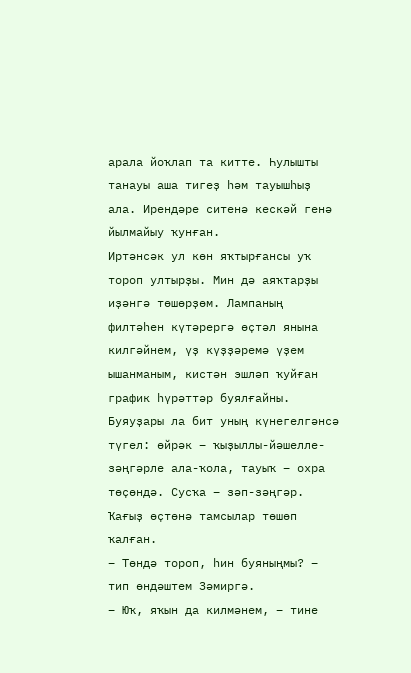арала йоҡлап та китте. Һулышты танауы аша тигеҙ һәм тауышһыҙ ала. Ирендәре ситенә кескәй генә йылмайыу ҡунған.
Иртәнсәк ул көн яҡтырғансы уҡ тороп ултырҙы. Мин дә аяҡтарҙы иҙәнгә төшөрҙөм. Лампаның филтәһен күтәрергә өҫтәл янына килгәйнем, үҙ күҙҙәремә үҙем ышанманым, кистән эшләп ҡуйған график һүрәттәр буялғайны. Буяуҙары ла бит уның күнегелгәнсә түгел: өйрәк – ҡыҙыллы-йәшелле-зәңгәрле ала-ҡола, тауыҡ – охра төҫөндә. Сусҡа – зәп-зәңгәр. Ҡағыҙ өҫтөнә тамсылар төшөп ҡалған.
– Төндә тороп, һин буяныңмы? – тип өндәштем Зәмиргә.
– Юҡ, яҡын да килмәнем, – тине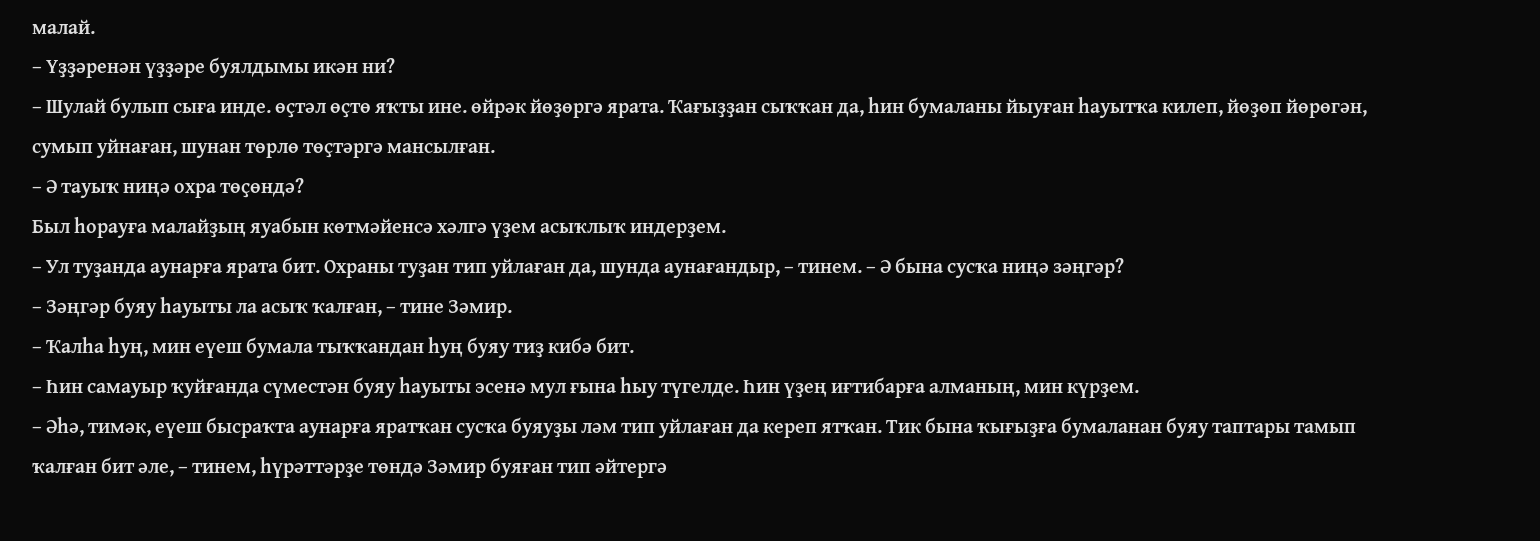малай.
– Үҙҙәренән үҙҙәре буялдымы икән ни?
– Шулай булып сыға инде. өҫтәл өҫтө яҡты ине. өйрәк йөҙөргә ярата. Ҡағыҙҙан сыҡҡан да, һин бумаланы йыуған һауытҡа килеп, йөҙөп йөрөгән, сумып уйнаған, шунан төрлө төҫтәргә мансылған.
– Ә тауыҡ ниңә охра төҫөндә?
Был һорауға малайҙың яуабын көтмәйенсә хәлгә үҙем асыҡлыҡ индерҙем.
– Ул туҙанда аунарға ярата бит. Охраны туҙан тип уйлаған да, шунда аунағандыр, – тинем. – Ә бына сусҡа ниңә зәңгәр?
– Зәңгәр буяу һауыты ла асыҡ ҡалған, – тине Зәмир.
– Ҡалһа һуң, мин еүеш бумала тыҡҡандан һуң буяу тиҙ кибә бит.
– Һин самауыр ҡуйғанда сүместән буяу һауыты эсенә мул ғына һыу түгелде. Һин үҙең иғтибарға алманың, мин күрҙем.
– Әһә, тимәк, еүеш бысраҡта аунарға яратҡан сусҡа буяуҙы ләм тип уйлаған да кереп ятҡан. Тик бына ҡығыҙға бумаланан буяу таптары тамып ҡалған бит әле, – тинем, һүрәттәрҙе төндә Зәмир буяған тип әйтергә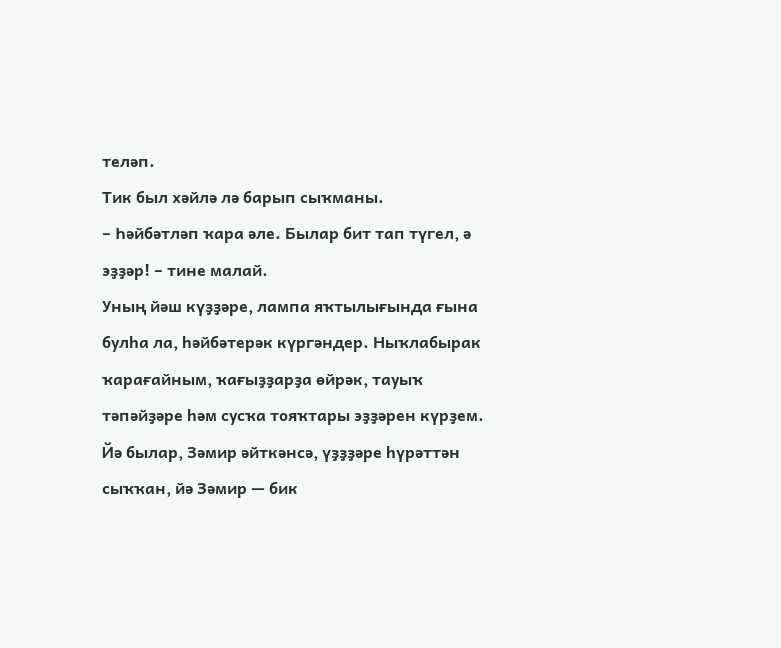теләп.
Тик был хәйлә лә барып сыҡманы.
– Һәйбәтләп ҡара әле. Былар бит тап түгел, ә эҙҙәр! – тине малай.
Уның йәш күҙҙәре, лампа яҡтылығында ғына булһа ла, һәйбәтерәк күргәндер. Ныҡлабырак ҡарағайным, ҡағыҙҙарҙа өйрәк, тауыҡ тәпәйҙәре һәм сусҡа тояҡтары эҙҙәрен күрҙем. Йә былар, Зәмир әйткәнсә, үҙҙҙәре һүрәттән сыҡҡан, йә Зәмир — бик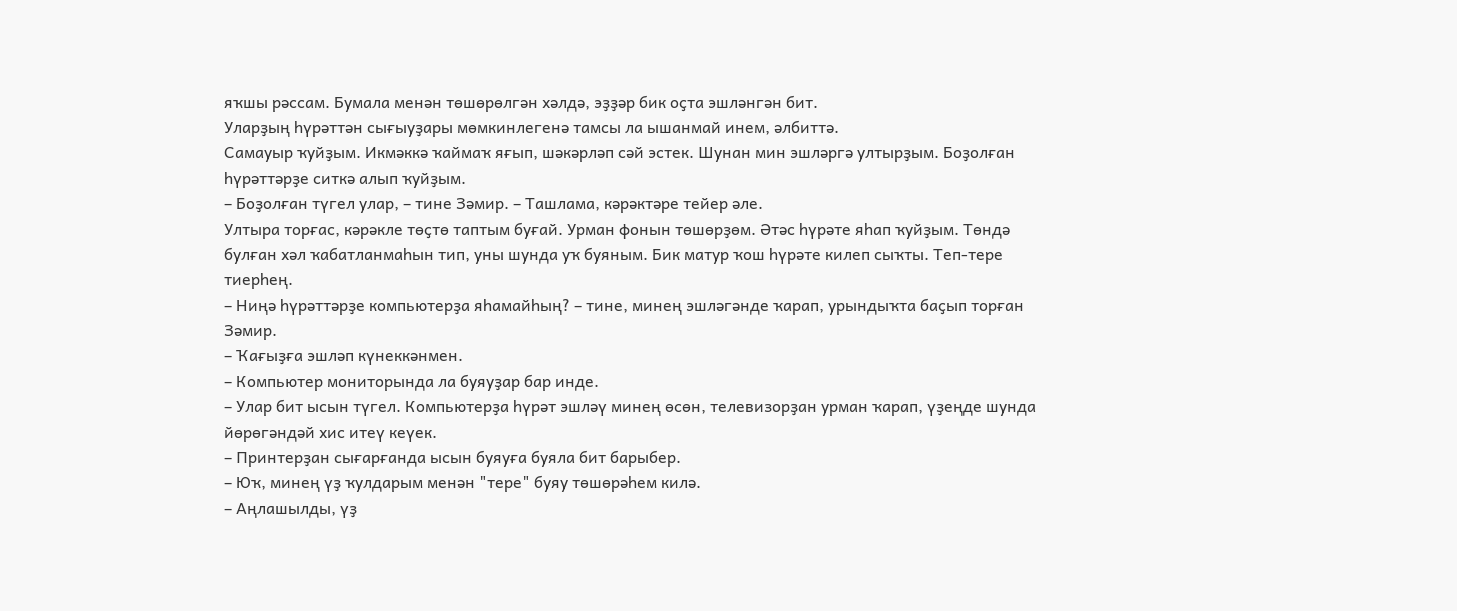яҡшы рәссам. Бумала менән төшөрөлгән хәлдә, эҙҙәр бик оҫта эшләнгән бит.
Уларҙың һүрәттән сығыуҙары мөмкинлегенә тамсы ла ышанмай инем, әлбиттә.
Самауыр ҡуйҙым. Икмәккә ҡаймаҡ яғып, шәкәрләп сәй эстек. Шунан мин эшләргә ултырҙым. Боҙолған һүрәттәрҙе ситкә алып ҡуйҙым.
– Боҙолған түгел улар, – тине Зәмир. – Ташлама, кәрәктәре тейер әле.
Ултыра торғас, кәрәкле төҫтө таптым буғай. Урман фонын төшөрҙөм. Әтәс һүрәте яһап ҡуйҙым. Төндә булған хәл ҡабатланмаһын тип, уны шунда уҡ буяным. Бик матур ҡош һүрәте килеп сыҡты. Теп-тере тиерһең.
– Ниңә һүрәттәрҙе компьютерҙа яһамайһың? – тине, минең эшләгәнде ҡарап, урындыҡта баҫып торған Зәмир.
– Ҡағыҙға эшләп күнеккәнмен.
– Компьютер мониторында ла буяуҙар бар инде.
– Улар бит ысын түгел. Компьютерҙа һүрәт эшләү минең өсөн, телевизорҙан урман ҡарап, үҙеңде шунда йөрөгәндәй хис итеү кеүек.
– Принтерҙан сығарғанда ысын буяуға буяла бит барыбер.
– Юҡ, минең үҙ ҡулдарым менән "тере" буяу төшөрәһем килә.
– Аңлашылды, үҙ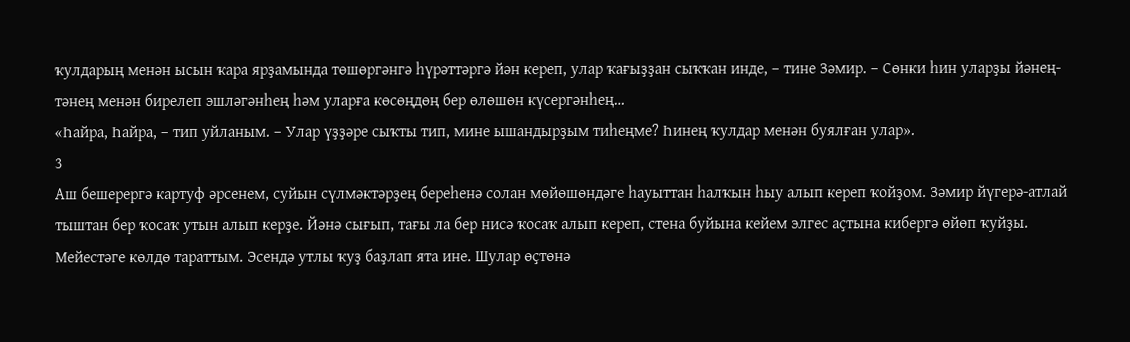ҡулдарың менән ысын ҡара ярҙамында төшөргәнгә һүрәттәргә йән кереп, улар ҡағыҙҙан сыҡҡан инде, – тине Зәмир. – Сөнки һин уларҙы йәнең-тәнең менән бирелеп эшләгәнһең һәм уларға көсөңдөң бер өлөшөн күсергәнһең…
«Һайра, Һайра, – тип уйланым. – Улар үҙҙәре сыҡты тип, мине ышандырҙым тиһеңме? Һинең ҡулдар менән буялған улар».
3
Аш бешерергә картуф әрсенем, суйын сүлмәктәрҙең береһенә солан мөйөшөндәге һауыттан һалҡын һыу алып кереп ҡойҙом. Зәмир йүгерә-атлай тыштан бер ҡосаҡ утын алып керҙе. Йәнә сығып, тағы ла бер нисә ҡосаҡ алып кереп, стена буйына кейем элгес аҫтына кибергә өйөп ҡуйҙы.
Мейестәге көлдө тараттым. Эсендә утлы ҡуҙ баҙлап ята ине. Шулар өҫтөнә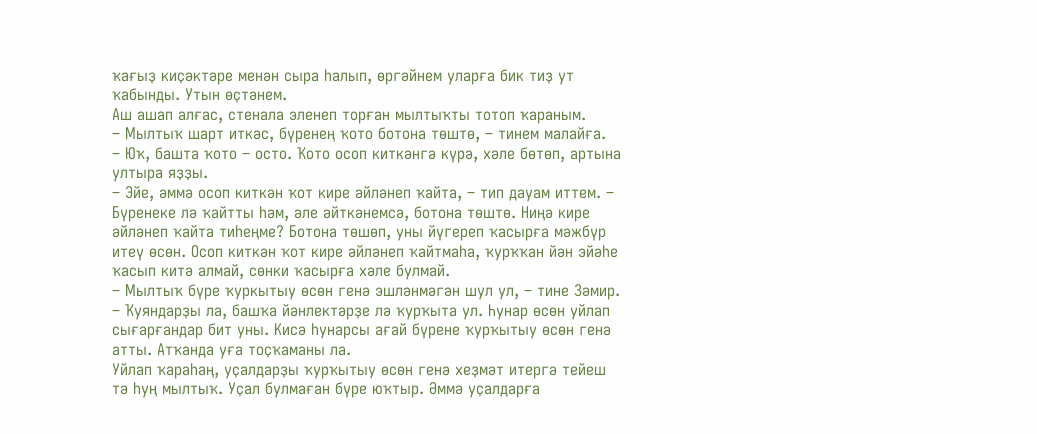ҡағыҙ киҫәктәре менән сыра һалып, өргәйнем уларға бик тиҙ ут ҡабынды. Утын өҫтәнем.
Аш ашап алғас, стенала эленеп торған мылтыҡты тотоп ҡараным.
– Мылтыҡ шарт иткәс, бүренең ҡото ботона төштө, – тинем малайға.
– Юҡ, башта ҡото – осто. Ҡото осоп киткәнгә күрә, хәле бөтөп, артына ултыра яҙҙы.
– Эйе, әммә осоп киткән ҡот кире әйләнеп ҡайта, – тип дауам иттем. – Бүренеке лә ҡайтты һәм, әле әйткәнемсә, ботона төштө. Ниңә кире әйләнеп ҡайта тиһеңме? Ботона төшөп, уны йүгереп ҡасырға мәжбүр итеү өсөн. Осоп киткән ҡот кире әйләнеп ҡайтмаһа, ҡурҡҡан йән эйәһе ҡасып китә алмай, сөнки ҡасырға хәле булмай.
– Мылтыҡ бүре ҡуркытыу өсөн генә эшләнмәгән шул ул, – тине Зәмир. – Ҡуяндарҙы ла, башҡа йәнлектәрҙе лә ҡурҡыта ул. Һунар өсөн уйлап сығарғандар бит уны. Кисә һунарсы ағай бүрене ҡурҡытыу өсөн генә атты. Атҡанда уға тоҫҡаманы ла.
Уйлап ҡараһаң, уҫалдарҙы ҡурҡытыу өсөн генә хеҙмәт итергә тейеш тә һуң мылтыҡ. Уҫал булмаған бүре юҡтыр. Әммә уҫалдарға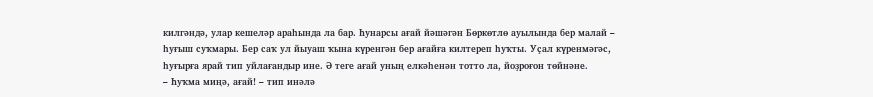килгәндә, улар кешеләр араһында ла бар. Һунарсы ағай йәшәгән Бөркөтлө ауылында бер малай – һуғыш суҡмары. Бер саҡ ул йыуаш ҡына күренгән бер ағайға килтереп һуҡты. Уҫал күренмәгәс, һуғырға ярай тип уйлағандыр ине. Ә теге ағай уның елкәһенән тотто ла, йоҙроғон төйнәне.
– Һуҡма миңә, ағай! – тип инәлә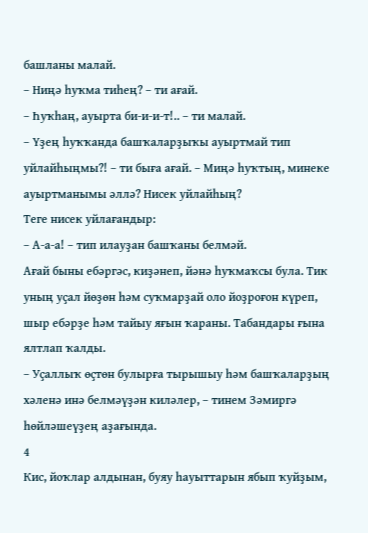башланы малай.
– Ниңә һуҡма тиһең? – ти ағай.
– Һуҡһаң, ауырта би-и-и-т!.. – ти малай.
– Үҙең һуҡҡанда башҡаларҙыҡы ауыртмай тип уйлайһыңмы?! – ти быға ағай. – Миңә һуҡтың, минеке ауыртманымы әллә? Нисек уйлайһың?
Теге нисек уйлағандыр:
– А-а-а! – тип илауҙан башҡаны белмәй.
Ағай быны ебәргәс, киҙәнеп, йәнә һуҡмаҡсы була. Тик уның уҫал йөҙөн һәм суҡмарҙай оло йоҙроғон күреп, шыр ебәрҙе һәм тайыу яғын ҡараны. Табандары ғына ялтлап ҡалды.
– Уҫаллыҡ өҫтөн булырға тырышыу һәм башҡаларҙың хәленә инә белмәүҙән киләлер, – тинем Зәмиргә һөйләшеүҙең аҙағында.
4
Кис, йоҡлар алдынан, буяу һауыттарын ябып ҡуйҙым,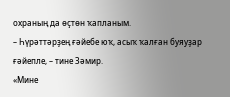охраның да өҫтөн ҡапланым.
– Һүрәттәрҙең ғәйебе юҡ, асыҡ ҡалған буяуҙар ғәйепле, – тине Зәмир.
«Мине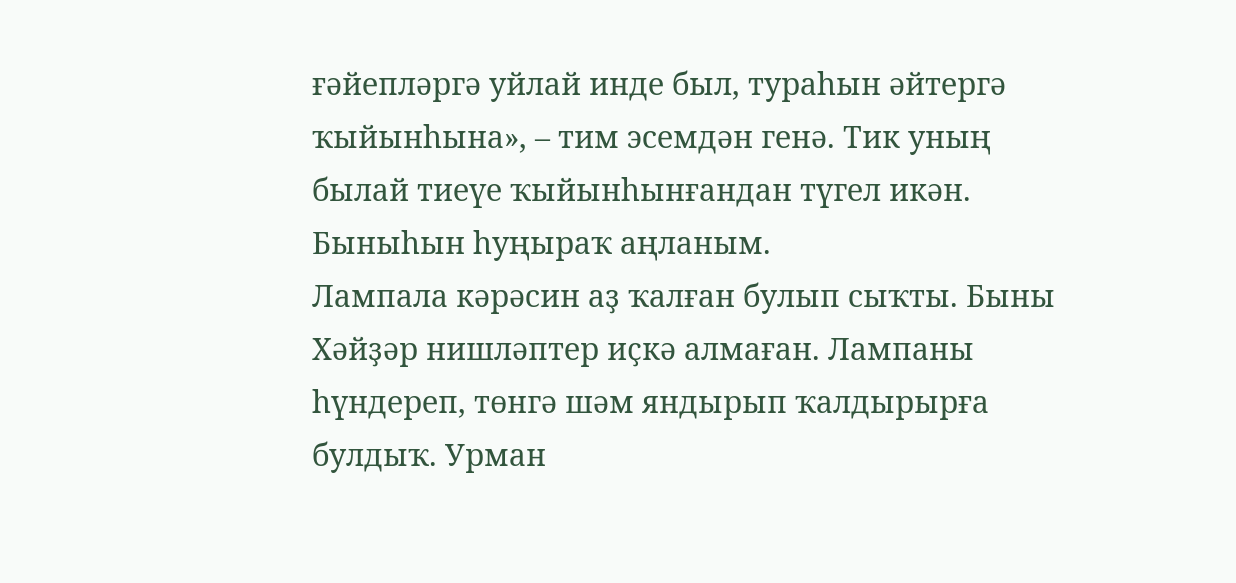ғәйепләргә уйлай инде был, тураһын әйтергә ҡыйынһына», – тим эсемдән генә. Тик уның былай тиеүе ҡыйынһынғандан түгел икән. Быныһын һуңыраҡ аңланым.
Лампала кәрәсин аҙ ҡалған булып сыҡты. Быны Хәйҙәр нишләптер иҫкә алмаған. Лампаны һүндереп, төнгә шәм яндырып ҡалдырырға булдыҡ. Урман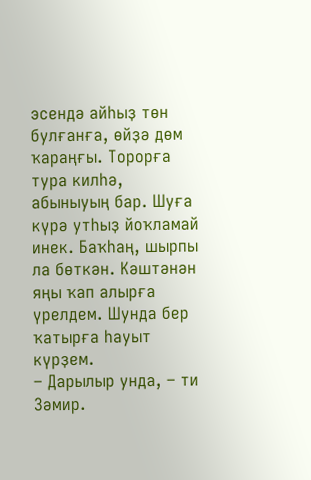эсендә айһыҙ төн булғанға, өйҙә дөм ҡараңғы. Торорға тура килһә, абыныуың бар. Шуға күрә утһыҙ йоҡламай инек. Баҡһаң, шырпы ла бөткән. Кәштәнән яңы ҡап алырға үрелдем. Шунда бер ҡатырға һауыт күрҙем.
– Дарылыр унда, – ти Зәмир.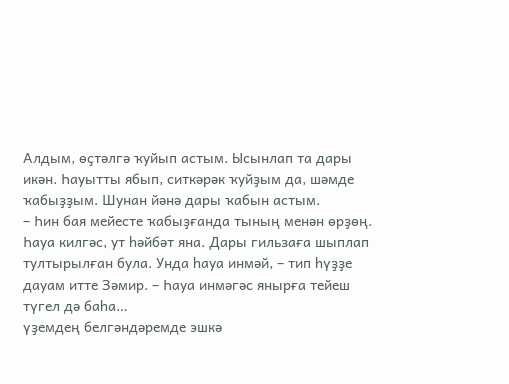Алдым, өҫтәлгә ҡуйып астым. Ысынлап та дары икән. Һауытты ябып, ситкәрәк ҡуйҙым да, шәмде ҡабыҙҙым. Шунан йәнә дары ҡабын астым.
– Һин бая мейесте ҡабыҙғанда тының менән өрҙөң. Һауа килгәс, ут һәйбәт яна. Дары гильзаға шыплап тултырылған була. Унда һауа инмәй, – тип һүҙҙе дауам итте Зәмир. – Һауа инмәгәс янырға тейеш түгел дә баһа…
үҙемдең белгәндәремде эшкә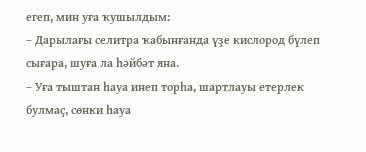егеп, мин уға ҡушылдым:
– Дарылағы селитра ҡабынғанда үҙе кислород бүлеп сығара, шуға ла һәйбәт яна.
– Уға тыштан һауа инеп торһа, шартлауы етерлек булмаҫ, сөнки һауа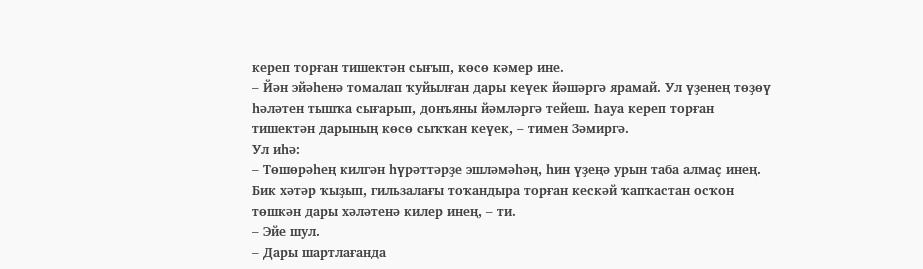кереп торған тишектән сығып, көсө кәмер ине.
– Йән эйәһенә томалап ҡуйылған дары кеүек йәшәргә ярамай. Ул үҙенең төҙөү һәләтен тышҡа сығарып, донъяны йәмләргә тейеш. Һауа кереп торған тишектән дарының көсө сыҡҡан кеүек, – тимен Зәмиргә.
Ул иһә:
– Төшөрәһең килгән һүрәттәрҙе эшләмәһәң, һин үҙеңә урын таба алмаҫ инең. Бик хәтәр ҡыҙып, гильзалағы тоҡандыра торған кескәй ҡапҡастан осҡон төшкән дары хәләтенә килер инең, – ти.
– Эйе шул.
– Дары шартлағанда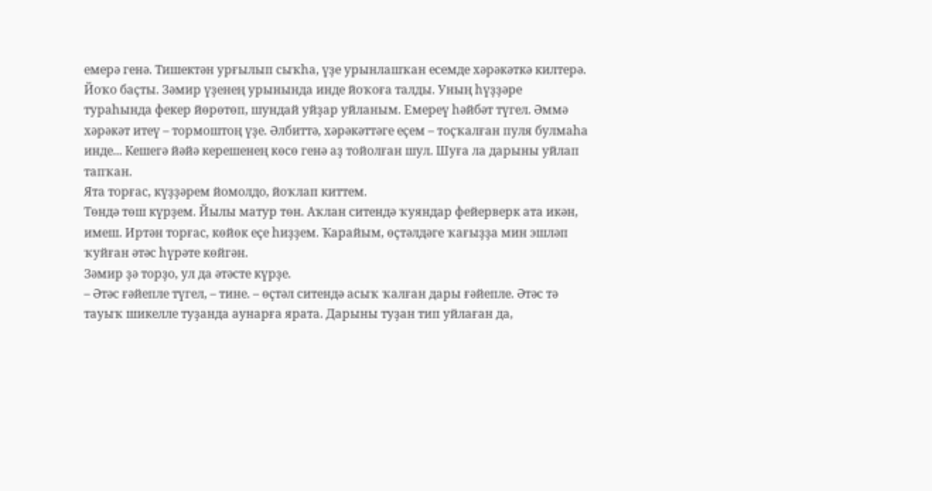емерә генә. Тишектән урғылып сыҡһа, үҙе урынлашҡан есемде хәрәкәткә килтерә.
Йоҡо баҫты. Зәмир үҙенең урынында инде йоҡоға талды. Уның һүҙҙәре тураһында фекер йөрөтөп, шундай уйҙар уйланым. Емереү һәйбәт түгел. Әммә хәрәкәт итеү – тормоштоң үҙе. Әлбиттә, хәрәкәттәге еҫем – тоҫҡалған пуля булмаһа инде... Кешегә йәйә керешенең көсө генә аҙ тойолған шул. Шуға ла дарыны уйлап тапҡан.
Ята торғас, күҙҙәрем йомолдо, йоҡлап киттем.
Төндә төш күрҙем. Йылы матур төн. Аҡлан ситендә ҡуяндар фейерверк ата икән, имеш. Иртән торғас, көйөк еҫе һиҙҙем. Ҡарайым, өҫтәлдәге ҡағыҙҙа мин эшләп ҡуйған әтәс һүрәте көйгән.
Зәмир ҙә торҙо, ул да әтәсте күрҙе.
– Әтәс ғәйепле түгел, – тине. – өҫтәл ситендә асыҡ ҡалған дары ғәйепле. Әтәс тә тауыҡ шикелле туҙанда аунарға ярата. Дарыны туҙан тип уйлаған да,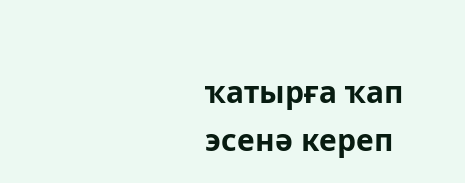ҡатырға ҡап эсенә кереп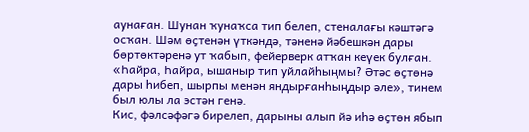аунаған. Шунан ҡунаҡса тип белеп, стеналағы кәштәгә осҡан. Шәм өҫтенән үткәндә, тәненә йәбешкән дары бөртөктәренә ут ҡабып, фейерверк атҡан кеүек булған.
«Һайра, Һайра, ышаныр тип уйлайһыңмы? Әтәс өҫтөнә дары һибеп, шырпы менән яндырғанһыңдыр әле», тинем был юлы ла эстән генә.
Кис, фәлсәфәгә бирелеп, дарыны алып йә иһә өҫтөн ябып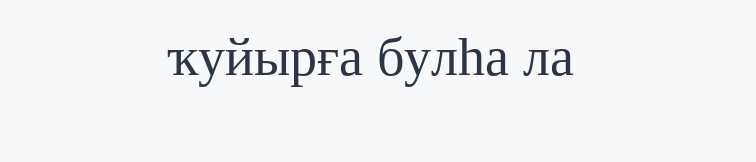ҡуйырға булһа ла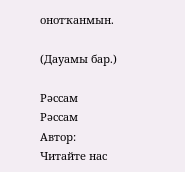онотҡанмын.

(Дауамы бар.)

Рәссам
Рәссам
Автор:
Читайте нас